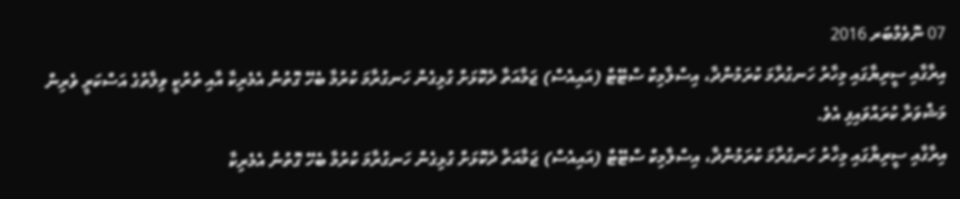07 ނޮވެމްބަރ 2016
އިރާގާއި ސީރިޔާގައި މިހާރު ހަނގުރާމަ ކުރަމުންދާ، އިސްލާމިކް ސްޓޭޓް (އައިއެސް) ޖަމާއަތާ ދެކޮޅަށް ގުޅިގެން ހަނގުރާމަ ކުރުމާ ބެހޭ ގޮތުން އެމެރިކާ އާއި ތުރުކީ ވިލާތުގެ އަސްކަރީ ވެރިން މަޝްވަރާ ކުރައްވައިފި އެވެ.
އިރާގާއި ސީރިޔާގައި މިހާރު ހަނގުރާމަ ކުރަމުންދާ، އިސްލާމިކް ސްޓޭޓް (އައިއެސް) ޖަމާއަތާ ދެކޮޅަށް ގުޅިގެން ހަނގުރާމަ ކުރުމާ ބެހޭ ގޮތުން އެމެރިކާ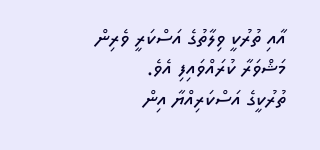އާއި ތުރުކީ ވިލާތުގެ އަސްކަރީ ވެރިން މަޝްވަރާ ކުރައްވައިފި އެވެ.
ތުރުކީގެ އަސްކަރިއްޔާ އިން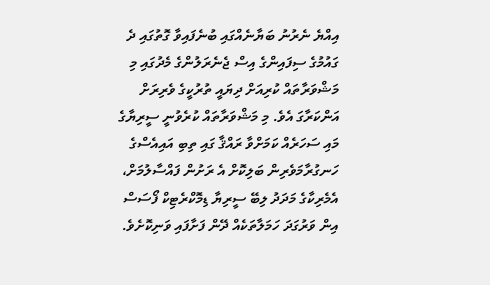އިއްޔެ ނެރުނު ބަޔާނެއްގައި ބުނެފައިވާ ގޮތުގައި ދެ ގައުމުގެ ސިފައިންގެ އިސް ޖެނެރަލުންގެ މެދުގައި މި މަޝްވަރާތައް ކުރިއަށް ދިޔައީ ތުރުކީގެ ވެރިރަށް އަންކަރާގަ އެވެ. މި މަޝްވަރާތައް ކުރެވުނީ ސީރިޔާގެ މައި ސަހަރެއް ކަމަށްވާ ރައްޤާ ގައި ތިބި އައިއެސްގެ ހަނގުރާމަވެރިން ބަލިކޮށް އެ ރަށުން ފައްސާލުމަށް، އެމެރިކާގެ މަދަދު ލިބޭ ސީރިޔާ ޑިމޮކްރެޓިކް ފޯސަސް އިން ވަރުގަދަ ހަމަލާތަކެއް ދޭން ފަށާފައި ވަނިކޮށެވެ.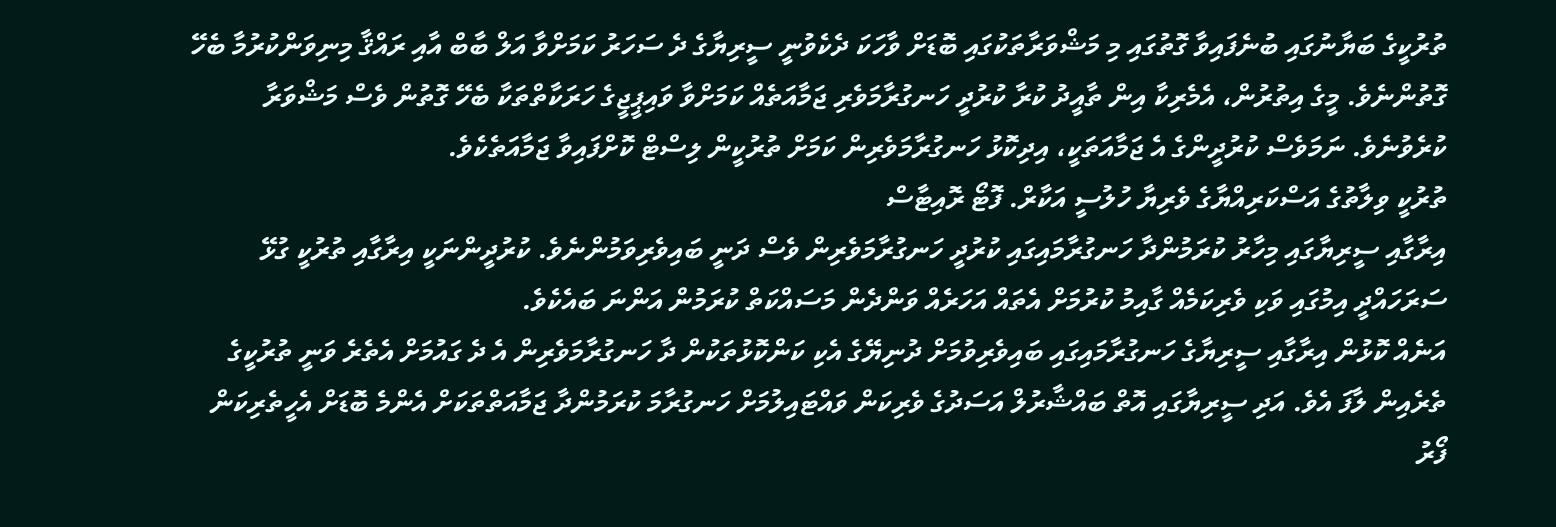ތުރުކީގެ ބަޔާނުގައި ބުނެފައިވާ ގޮތުގައި މި މަޝްވަރާތަކުގައި ބޮޑަށް ވާހަކަ ދެކެވުނީ ސީރިޔާގެ ދެ ސަހަރު ކަމަށްވާ އަލް ބާބް އާއި ރައްޤާ މިނިވަންކުރުމާ ބެހޭ ގޮތުންނެވެ. މީގެ އިތުރުން، އެމެރިކާ އިން ތާއީދު ކުރާ ކުރުދީ ހަނގުރާމަވެރި ޖަމާއަތެއް ކަމަށްވާ ވައިޕީޖީގެ ހަރަކާތްތަކާ ބެހޭ ގޮތުން ވެސް މަޝްވަރާ ކުރެވުނެވެ. ނަމަވެސް ކުރުދީންގެ އެ ޖަމާއަތަކީ، އިދިކޮޅު ހަނގުރާމަވެރިން ކަމަށް ތުރުކީން ލިސްޓް ކޮށްފައިވާ ޖަމާއަތެކެވެ.
ތުރުކީ ވިލާތުގެ އަސްކަރިއްޔާގެ ވެރިޔާ ހުލުސީ އަކާރް. ފޮޓޯ ރޮއިޓާސް
އިރާގާއި ސީރިޔާގައި މިހާރު ކުރަމުންދާ ހަނގުރާމައިގައި ކުރުދީ ހަނގުރާމަވެރިން ވެސް ދަނީ ބައިވެރިވަމުންނެވެ. ކުރުދީންނަކީ އިރާގާއި ތުރުކީ ގުޅޭ ސަރަހައްދީ އިމުގައި ވަކި ވެރިކަމެއް ގާއިމު ކުރުމަށް އެތައް އަހަރެއް ވަންދެން މަސައްކަތް ކުރަމުން އަންނަ ބައެކެވެ.
އަނެއް ކޮޅުން އިރާގާއި ސީރިޔާގެ ހަނގުރާމައިގައި ބައިވެރިވުމަށް ދުނިޔޭގެ އެކި ކަންކޮޅުތަކުން ދާ ހަނގުރާމަވެރިން އެ ދެ ގައުމަށް އެތެރެ ވަނީ ތުރުކީގެ ތެރެއިން ލާފަ އެވެ. އަދި ސީރިޔާގައި އޮތް ބައްޝާރުލް އަސަދުގެ ވެރިކަން ވައްޓައިލުމަށް ހަނގުރާމަ ކުރަމުންދާ ޖަމާއަތްތަކަށް އެންމެ ބޮޑަށް އެހީތެރިކަން ފޯރު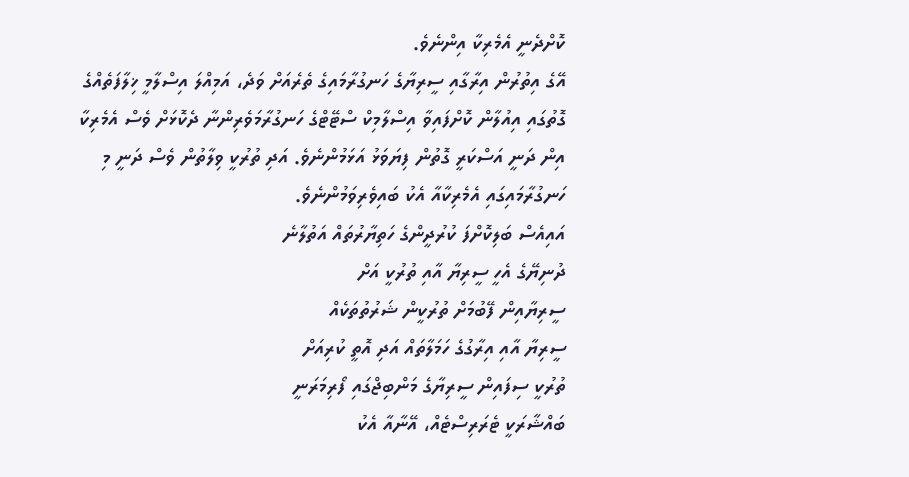ކޮށްދެނީ އެމެރިކާ އިންނެވެ.
އޭގެ އިތުރުން އިރާގާއި ސީރިޔާގެ ހަނގުރާމައިގެ ތެރެއަށް ވަދެ، އަމިއްލަ އިސްލާމީ ޚިލާފަތެއްގެ ގޮތުގައި އިއުލާން ކޮށްފައިވާ އިސްލާމިކް ސްޓޭޓްގެ ހަނގުރާމަވެރިންނާ ދެކޮޅަށް ވެސް އެމެރިކާ އިން ދަނީ އަސްކަރީ ގޮތުން ފިޔަވަޅު އަޅަމުންނެވެ. އަދި ތުރުކީ ވިލާތުން ވެސް ދަނީ މި ހަނގުރާމައިގައި އެމެރިކާއާ އެކު ބައިވެރިވަމުންނެވެ.
އައިއެސް ބަލިކޮށްފަ ކުރުދީންގެ ހަތިޔާރުތައް އަތުލާނެ
ދުނިޔޭގެ އެހީ ސީރިޔާ އާއި ތުރުކީ އަށް
ސީރިޔާއިން ފޭބުމަށް ތުރުކީން ޝަރުތުތަކެއް
ސީރިޔާ އާއި އިރާގުގެ ހަމަލާތައް އަދި އޮތީ ކުރިއަށް
ތުރުކީ ސިފައިން ސީރިޔާގެ މަންބިޖްގައި ފޯރިމަރަނީ
ބައްޝާރަކީ ޓެރަރިސްޓެއް، އޭނާއާ އެކު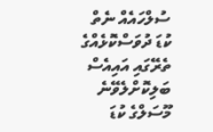ސުލްހައެއް ނެތް
ކުޑަ ދުވަސްކޮޅެއްގެ ތެރޭގައި އައިއެސް ބަލިކޮށްލެވޭނެ
މޫސަލްގެ ކުޑަ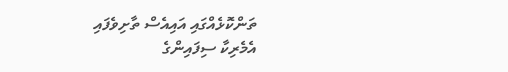ތަންކޮޅެއްގައި އައިއެސް ތާށިވެފައި
އެމެރިކާ ސިފައިންގެ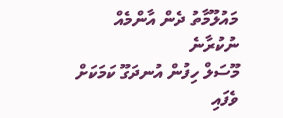މައުލޫމާތު ދެން އާންމެއް ނުކުރާނެ
މޫސަލް ހިފުން އުނދަގޫ ކަމަކަށް ވެފައި